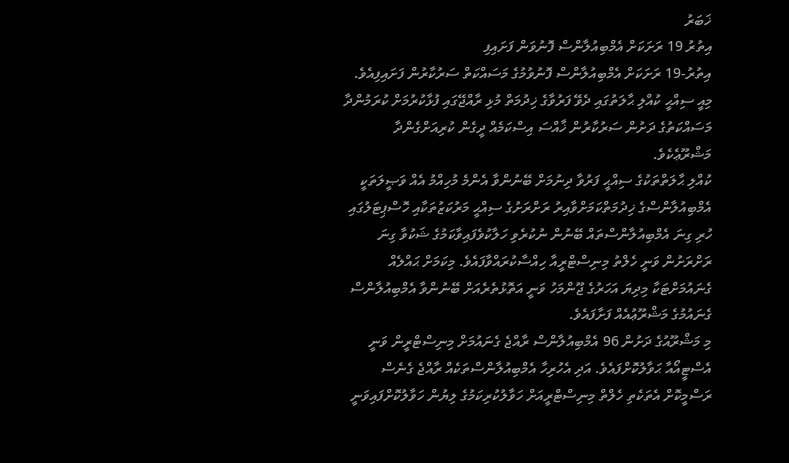ޚަބަރު
އިތުރު 19 ރަށަކަށް އެމްބިއުލާންސް ފޮނުވަން ފަށައިފި
އިތުރު-19 ރަށަކަށް އެމްބިއުލާންސް ފޮނުވުމުގެ މަސައްކަތް ސަރުކާރުން ފަށައިފިއެވެ.
މިއީ ސިއްޙީ ކުއްލި ޙާލަތުގައި ދެވޭ ފަރުވާގެ ޚިދުމަތް މުޅި ރާއްޖޭގައި ފުޅާކުރުމަށް ކުރަމުންދާ މަސައްކަތުގެ ދަށުން ސަރުކާރުން ޚާއްސަ އިސްކަމެއް ދީގެން ކުރިއަށްގެންދާ މަޝްރޫޢެކެވެ.
ކުއްލި ޙާލަތްތަކުގެ ސިއްޙީ ފަރުވާ ދިނުމަށް ބޭނުންވާ އެންމެ މުހިއްމު އެއް ވަޞީލަތަކީ އެމްބިއުލާންސްގެ ޚިދުމަތްކަމަށްވާއިރު ރަށްރަށުގެ ސިއްޙީ މަރުކަޒުތަކާއި ހޮސްޕިޓަލުގައި ހުރި ގިނަ އެމްބިއުލާންސްތައް ބޭނުން ނުކުރެވި ހަލާކުވެފައިވާކަމުގެ ޝަކުވާ ގިނަ ރަށްރަށުން ވަނީ ހެލްތު މިނިސްޓްރީއާ ހިއްސާކުރައްވާފައެވެ. މިކަމަށް ޙައްލެއް ގެނައުމަށްޓަކާ މިދިޔަ އަހަރުގެ ޖޫންމަހު ވަނީ އަތޮޅުތެރެއަށް ބޭނުންވާ އެމްބިއުލާންސް ގެނައުމުގެ މަޝްރޫޢުއެއް ފަށާފައެވެ.
މި މަޝްރޫއުގެ ދަށުން 96 އެމްބިއުލާންސް ރާއްޖެ ގެނައުމަށް މިނިސްޓްރީން ވަނީ އެސްޓީއޯއާ ޙަވާލުކޮށްފައެވެ. އަދި އެހުރިހާ އެމްބިއުލާންސްތަކެއް ރާއްޖެ ގެނެސް ރަސްމީކޮށް އެތަކެތި ހެލްތް މިނިސްޓްރީއަށް ހަވާލުކުރިކަމުގެ ލިޔުން ހަވާލުކޮށްފައިވަނީ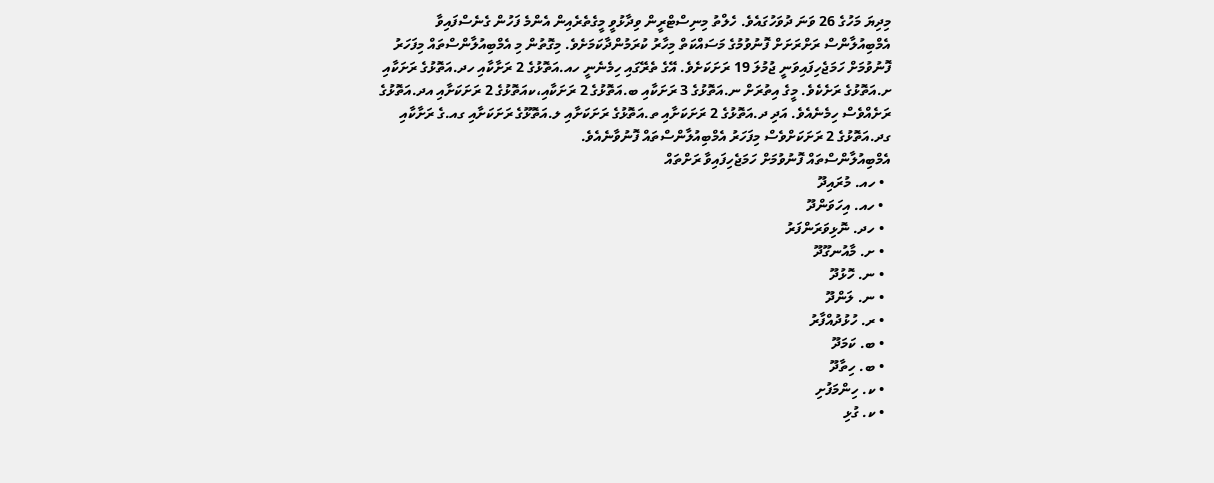މިދިޔަ މަހުގެ 26 ވަނަ ދުވަހުގައެވެ. ހެލްތު މިނިސްޓްރީން ވިދާޅުވީ މީގެތެރެއިން އެންމެ ފަހުން ގެނެސްފައިވާ އެމްބިއުލާންސް ރަށްރަށަށް ފޮނުވުމުގެ މަސައްކަތް މިހާރު ކުރަމުންދާކަމަށެވެ. މިގޮތުން މި އެމްބިއުލާންސްތައް މިފަހަރު ފޮނުވުމަށް ހަމަޖެހިފައިވަނީ ޖުމުލަ 19 ރަށަކަށެވެ. އޭގެ ތެރޭގައި ހިމެނެނީ ހއ.އަތޮޅުގެ 2 ރަށާކާއި ހދ.އަތޮޅުގެ ރަށަކާއި ށ.އަތޮޅުގެ ރަށެކެވެ. މީގެ އިތުރަށް ނ.އަތޮޅުގެ 3 ރަށަކާއި ބ.އަތޮޅުގެ 2 ރަށަކާއި،ކއަތޮޅުގެ 2 ރަށަކަށާއި އދ.އަތޮޅުގެ ރަށެއްވެސް ހިމެނެއެވެ. އަދި ދ.އަތޮޅުގެ 2 ރަށަކަށާއި ތ.އަތޮޅުގެ ރަށަކަށާއި ލ.އަތޮޅޫގެ ރަށަކަށާއި ގއ.ގެ ރަށާކާއި ގދ.އަތޮޅުގެ 2 ރަށަކަށްވެސް މިފަހަރު އެމްބިއުލާންސްތައް ފޮނުވާނެއެވެ.
އެމްބިއުލާންސްތައް ފޮނުވުމަށް ހަމަޖެހިފައިވާ ރަށްތައް
  • ހއ. މުރައިދޫ
  • ހއ. އިހަވަންދޫ
  • ހދ. ނޮޅިވަރަންފަރު
  • ށ. މާއުނގޫދޫ
  • ނ. ހޮޅުދޫ
  • ނ. ލަންދޫ
  • ރ. ހުޅުދުއްފާރު
  • ބ. ކަމަދޫ
  • ބ. ހިތާދޫ
  • ކ. ހިންމަފުށި
  • ކ. ގުޅި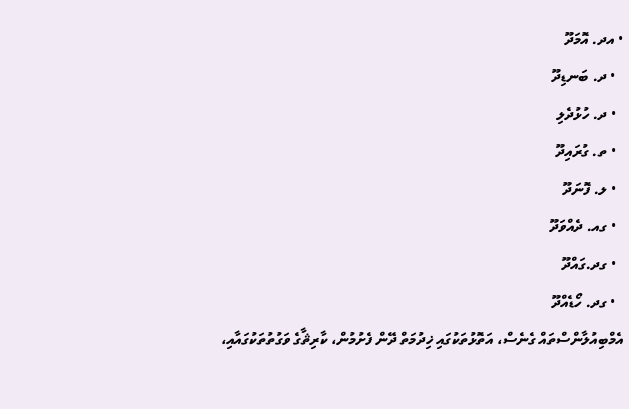• އދ. އޮމަދޫ
  • ދ. ބަނޑިދޫ
  • ދ. ހުޅުދެލި
  • ތ. ގުރައިދޫ
  • ލ. ފޮނަދޫ
  • ގއ. ދެއްވަދޫ
  • ގދ.ގައްދޫ
  • ގދ. ހޯޑެއްދޫ
އެމްބިއުލާންސްތައް ގެނެސް، އަތޮޅުތަކުގައި ޚިދުމަތް ދޭން ފެށުމުން، ކާރިޘާގެ ވަގުތުތަކުގައާއި،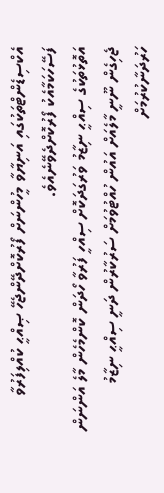އެކްސިޑެންޓްތަކުގައި އަނިޔާވާ މީހުންނަށް ފޯރުކޮށްދޭންޖެހޭ ޞިއްޙީ ކުއްލިފަރުވާ ފަސޭހަކަމާއެކު ފޯރުކޮށްދެވޭނެއެވެ.
އަތޮޅުތަކުގެ ސިއްޙީ ނިޒާމު ވަރުގަދަކޮށް ސިއްހީ ފަރުވާ ހޯދަން ކޮންމެހެން މާލެ އަންނަން ޖެހިގެން ނޫނީ މާލެއަށް އައުން ހުއްޓުވުމަށް ސަރުކާރުން ދަނީ ސިއްޙީ ނިޒާމު ހަރުދަނާކުރުމަށް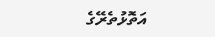އަތޮޅުތެރޭގެ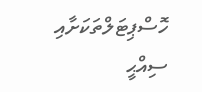ހޮސްޕިޓަލްތަކަށާއި ސިއްޙީ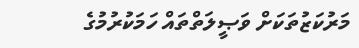މަރުކަޒުތަކަށް ވަޞީލަތްތައް ހަމަކުރުމުގެ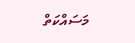މަސައްކަތް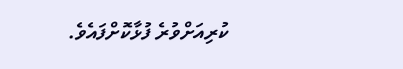ކުރިއަށްވުރެ ފުޅާކޮށްފައެވެ.